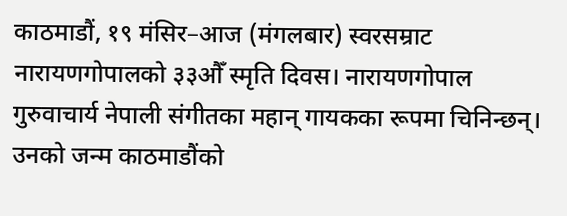काठमाडौं, १९ मंसिर–आज (मंगलबार) स्वरसम्राट नारायणगोपालको ३३औँ स्मृति दिवस। नारायणगोपाल गुरुवाचार्य नेपाली संगीतका महान् गायकका रूपमा चिनिन्छन्। उनको जन्म काठमाडौंको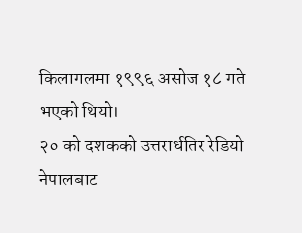किलागलमा १९९६ असोज १८ गते भएको थियो।
२० को दशकको उत्तरार्धतिर रेडियो नेपालबाट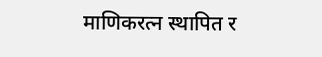माणिकरत्न स्थापित र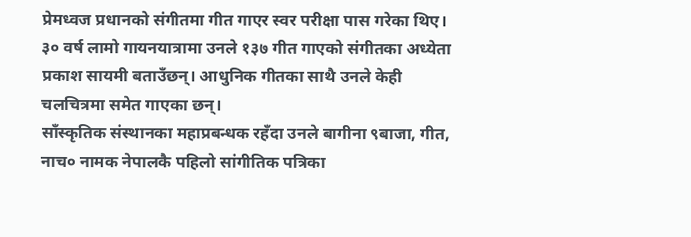प्रेमध्वज प्रधानको संगीतमा गीत गाएर स्वर परीक्षा पास गरेका थिए। ३० वर्ष लामो गायनयात्रामा उनले १३७ गीत गाएको संगीतका अध्येता प्रकाश सायमी बताउँछन्। आधुनिक गीतका साथै उनले केही चलचित्रमा समेत गाएका छन्।
साँस्कृतिक संस्थानका महाप्रबन्धक रहँदा उनले बागीना ९बाजा, गीत, नाच० नामक नेपालकै पहिलो सांगीतिक पत्रिका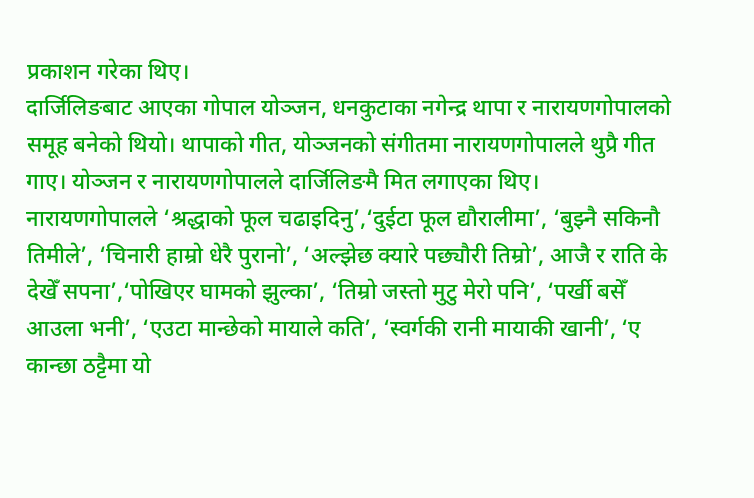प्रकाशन गरेका थिए।
दार्जिलिङबाट आएका गोपाल योञ्जन, धनकुटाका नगेन्द्र थापा र नारायणगोपालको समूह बनेको थियो। थापाको गीत, योञ्जनको संगीतमा नारायणगोपालले थुप्रै गीत गाए। योञ्जन र नारायणगोपालले दार्जिलिङमै मित लगाएका थिए।
नारायणगोपालले ‘श्रद्धाको फूल चढाइदिनु’,‘दुईटा फूल द्यौरालीमा’, ‘बुझ्नै सकिनौ तिमीले’, ‘चिनारी हाम्रो धेरै पुरानो’, ‘अल्झेछ क्यारे पछ्यौरी तिम्रो’, आजै र राति के देखेँ सपना’,‘पोखिएर घामको झुल्का’, ‘तिम्रो जस्तो मुटु मेरो पनि’, ‘पर्खी बसेँ आउला भनी’, ‘एउटा मान्छेको मायाले कति’, ‘स्वर्गकी रानी मायाकी खानी’, ‘ए कान्छा ठट्टैमा यो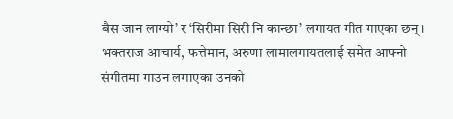बैस जान लाग्यो’ र ‘सिरीमा सिरी नि कान्छा’ लगायत गीत गाएका छन्।
भक्तराज आचार्य, फत्तेमान, अरुणा लामालगायतलाई समेत आफ्नो संगीतमा गाउन लगाएका उनको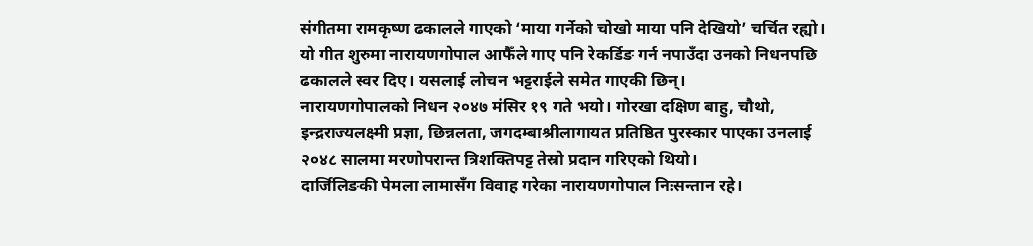संगीतमा रामकृष्ण ढकालले गाएको ‘माया गर्नेको चोखो माया पनि देखियो’ चर्चित रह्यो। यो गीत शुरुमा नारायणगोपाल आफैँले गाए पनि रेकर्डिङ गर्न नपाउँदा उनको निधनपछि ढकालले स्वर दिए। यसलाई लोचन भट्टराईले समेत गाएकी छिन्।
नारायणगोपालको निधन २०४७ मंसिर १९ गते भयो। गोरखा दक्षिण बाहु, चौथो, इन्द्रराज्यलक्ष्मी प्रज्ञा, छिन्नलता, जगदम्बाश्रीलागायत प्रतिष्ठित पुरस्कार पाएका उनलाई २०४८ सालमा मरणोपरान्त त्रिशक्तिपट्ट तेस्रो प्रदान गरिएको थियो।
दार्जिलिङकी पेमला लामासँग विवाह गरेका नारायणगोपाल निःसन्तान रहे।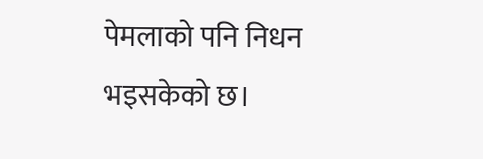पेमलाको पनि निधन भइसकेको छ।